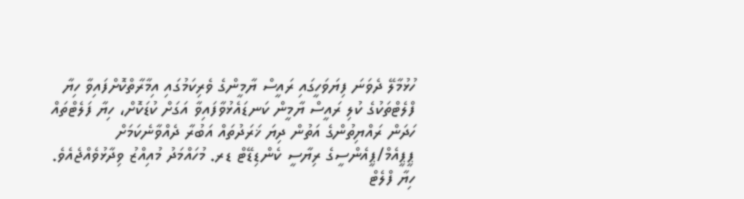ހުޅުމާލޭ ދެވަނަ ފިޔަވަހީގައި ރައީސް ޔާމީންގެ ވެރިކަމުގައި އިމާރާތްކޮށްފައިވާ ހިޔާ ފްލެޓްތަކުގެ ކުލި ރައީސް ޔާމީން ކަނޑައެޅުވާފައިވާ އަގަށް ކުޑަކޮށް، ހިޔާ ފަލެޓްތައް ހަދަން ރައްޔިތުންގެ އަތުން ދިޔަ ޚަރަދުތައް އަބުރާ ދެއްވާނެކަމަށް ޕީޕީއެމް/ޕީއެންސީގެ ރިޔާސީ ކެންޑިޑޭޓް ޑރ. މުހައްމަދު މުއިއްޒު ވިދާޅުވެއްޖެއެވެ.
ހިޔާ ފްލެޓް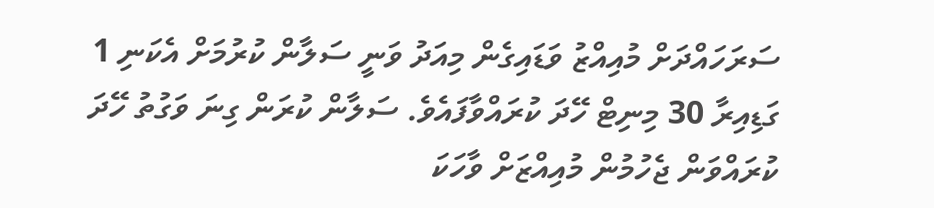ސަރަހައްދަށް މުއިއްޒު ވަޑައިގެން މިއަދު ވަނީ ސަލާން ކުރުމަށް އެކަނި 1 ގަޑިއިރާ 30 މިނިޓް ހޭދަ ކުރައްވާފައެވެ. ސަލާން ކުރަން ގިނަ ވަގުތު ހޭދަ ކުރައްވަން ޖެހުމުން މުއިއްޒަށް ވާހަކަ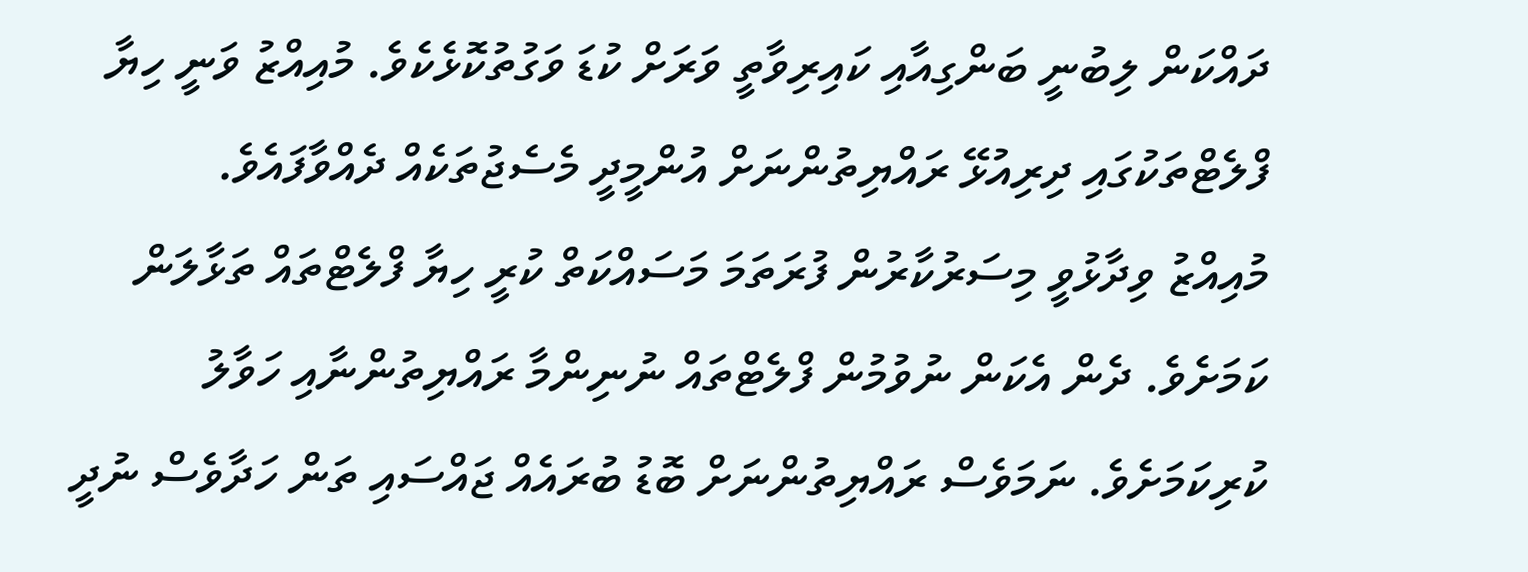ދައްކަން ލިބުނީ ބަންގިއާއި ކައިރިވާތީ ވަރަށް ކުޑަ ވަގުތުކޮޅެކެވެ. މުއިއްޒު ވަނީ ހިޔާ ފްލެޓްތަކުގައި ދިރިއުޅޭ ރައްޔިތުންނަށް އުންމީދީ މެސެޖުތަކެއް ދެއްވާފައެވެ.
މުއިއްޒު ވިދާޅުވީ މިސަރުކާރުން ފުރަތަމަ މަސައްކަތް ކުރީ ހިޔާ ފްލެޓްތައް ތަޅާލަން ކަމަށެވެ. ދެން އެކަން ނުވުމުން ފްލެޓްތައް ނުނިންމާ ރައްޔިތުންނާއި ހަވާލު ކުރިކަމަށެވެ. ނަމަވެސް ރައްޔިތުންނަށް ބޮޑު ބުރައެއް ޖައްސައި ތަން ހަދާވެސް ނުދީ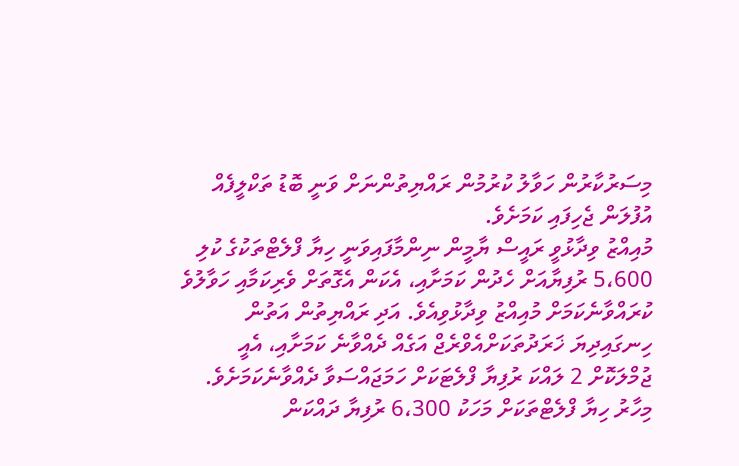މިސަރުކާރުން ހަވާލު ކުރުމުން ރައްޔިތުންނަށް ވަނީ ބޮޑު ތަކްލީފެއް އުފުލަން ޖެހިފައި ކަމަށެވެ.
މުއިއްޒު ވިދާޅުވީ ރައީސް ޔާމީން ނިންމާފައިވަނީ ހިޔާ ފްލެޓްތަކުގެ ކުލި 5،600 ރުފިޔާއަށް ހެދުން ކަމަށާއި، އެކަން އެގޮތަށް ވެރިކަމާއި ހަވާލުވެ ކުރައްވާނެކަމަށް މުއިއްޒު ވިދާޅުވިއެވެ. އަދި ރައްޔިތުން އަތުން ހިނގައިދިޔަ ޚަރަދުތަކަށްއެވްރެޖް އަގެއް ދެއްވާނެ ކަމަށާއި، އެއީ ޖުމްލަކޮށް 2 ލައްކަ ރުފިޔާ ފްލެޓަކަށް ހަމަޖައްސަވާ ދެއްވާނެކަމަށެވެ. މިހާރު ހިޔާ ފްލެޓްތަކަށް މަހަކު 6،300 ރުފިޔާ ދައްކަން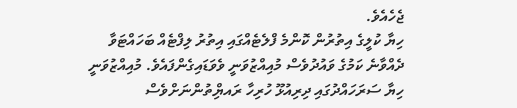ޖެހެއެވެ.
ހިޔާ ކުލީގެ އިތުރުން ކޮންމެ ފްލެޓެއްގައި އިތުރު ލިފްޓެއް ބަހައްޓަވާ ދެއްވާނެ ކަމުގެ ވައުދުވެސް މުއިއްޒުވަނީ ވެވަޑައިގެންފައެވެ. މުއިއްޒުވަނީ ހިޔާ ސަރަހައްދުގައި ދިރިއުޅޫ ހުރިހާ ރައޔްިތުންނަށްވެސް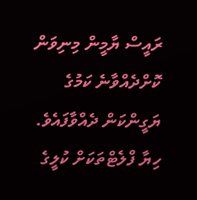ރައީސް ޔާމީން މިނިވަން ކޮށްދެއްވާނެ ކަމުގެ ޔަގީންކަން ދެއްވާފައެވެ.
ހިޔާ ފްލެޓްތަކަށް ކުލީގެ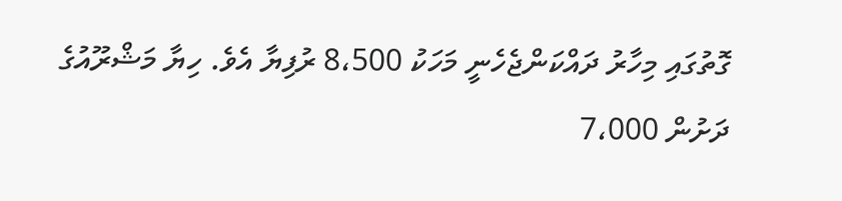ގޮތުގައި މިހާރު ދައްކަންޖެހެނީ މަހަކު 8،500 ރުފިޔާ އެވެ. ހިޔާ މަޝްރޫއުގެ ދަށުން 7،000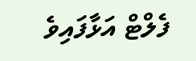ފެލްޓް އަޅާފައިވެ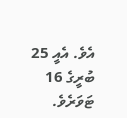އެވެ. އެއީ 25 ބުރީގެ 16 ޓަވަރެވެ.